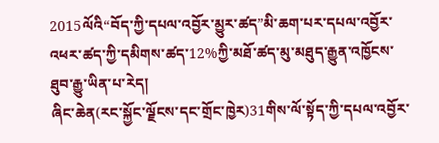2015ལོའི“བོད་ཀྱི་དཔལ་འབྱོར་མྱུར་ཚད”མི་ཆག་པར་དཔལ་འབྱོར་འཕར་ཚད་ཀྱི་དམིགས་ཚད་12%ཀྱི་མཐོ་ཚད་མུ་མཐུད་རྒྱུན་འཁྱོངས་ཐུབ་རྒྱུ་ཡིན་པ་རེད།
ཞིང་ཆེན(རང་སྐྱོང་ལྗོངས་དང་གྲོང་ཁྱེར)31གིས་ལོ་སྟོད་ཀྱི་དཔལ་འབྱོར་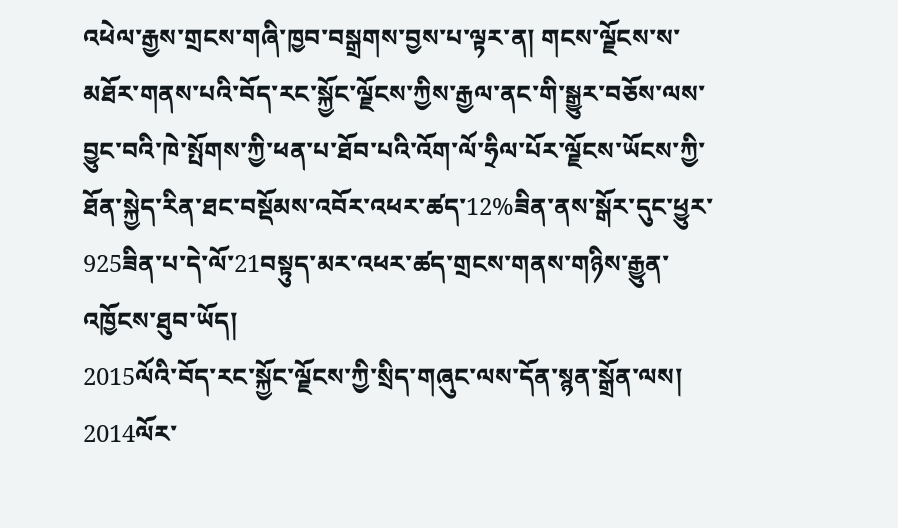འཕེལ་རྒྱས་གྲངས་གཞི་ཁྱབ་བསྒྲགས་བྱས་པ་ལྟར་ན། གངས་ལྗོངས་ས་མཐོར་གནས་པའི་བོད་རང་སྐྱོང་ལྗོངས་ཀྱིས་རྒྱལ་ནང་གི་སྒྱུར་བཅོས་ལས་བྱུང་བའི་ཁེ་སྤོགས་ཀྱི་ཕན་པ་ཐོབ་པའི་འོག་ལོ་ཧྲིལ་པོར་ལྗོངས་ཡོངས་ཀྱི་ཐོན་སྐྱེད་རིན་ཐང་བསྡོམས་འབོར་འཕར་ཚད་12%ཟིན་ནས་སྒོར་དུང་ཕྱུར་925ཟིན་པ་དེ་ལོ་21བསྟུད་མར་འཕར་ཚད་གྲངས་གནས་གཉིས་རྒྱུན་འཁྱོངས་ཐུབ་ཡོད།
2015ལོའི་བོད་རང་སྐྱོང་ལྗོངས་ཀྱི་སྲིད་གཞུང་ལས་དོན་སྙན་སྒྲོན་ལས། 2014ལོར་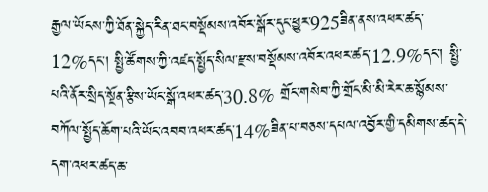རྒྱལ་ཡོངས་ཀྱི་ཐོན་སྐྱེད་རིན་ཐང་བསྡོམས་འབོར་སྒོར་དུང་ཕྱུར་925ཟིན་ནས་འཕར་ཚད་12%དང་། སྤྱི་ཚོགས་ཀྱི་འཛད་སྤྱོད་སིལ་རྫས་བསྡོམས་འབོར་འཕར་ཚད་12.9%དང་། སྤྱི་པའི་ནོར་སྲིད་སྔོན་རྩིས་ཡོང་སྒོ་འཕར་ཚད་30.8% གྲོང་གསེབ་ཀྱི་གྲོང་མི་མི་རེར་ཆ་སྙོམས་བཀོལ་སྤྱོད་ཆོག་པའི་ཡོང་འབབ་འཕར་ཚད་14%ཟིན་པ་བཅས་དཔལ་འབྱོར་གྱི་དམིགས་ཚད་དེ་དག་འཕར་ཚད་ཆ་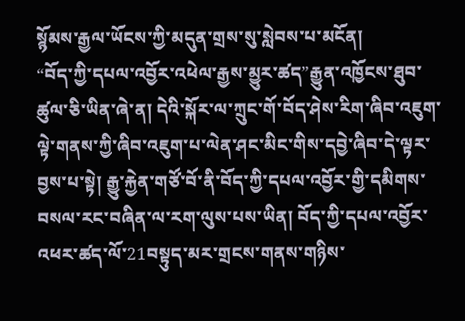སྙོམས་རྒྱལ་ཡོངས་ཀྱི་མདུན་གྲས་སུ་སླེབས་པ་མངོན།
“བོད་ཀྱི་དཔལ་འབྱོར་འཕེལ་རྒྱས་མྱུར་ཚད”རྒྱུན་འཁྱོངས་ཐུབ་ཚུལ་ཅི་ཡིན་ཞེ་ན། དེའི་སྐོར་ལ་ཀྲུང་གོ་བོད་ཤེས་རིག་ཞིབ་འཇུག་ལྟེ་གནས་ཀྱི་ཞིབ་འཇུག་པ་ལེན་ཤང་མིང་གིས་དབྱེ་ཞིབ་དེ་ལྟར་བྱས་པ་སྟེ། རྒྱུ་རྐྱེན་གཙོ་བོ་ནི་བོད་ཀྱི་དཔལ་འབྱོར་གྱི་དམིགས་བསལ་རང་བཞིན་ལ་རག་ལུས་པས་ཡིན། བོད་ཀྱི་དཔལ་འབྱོར་འཕར་ཚད་ལོ་21བསྟུད་མར་གྲངས་གནས་གཉིས་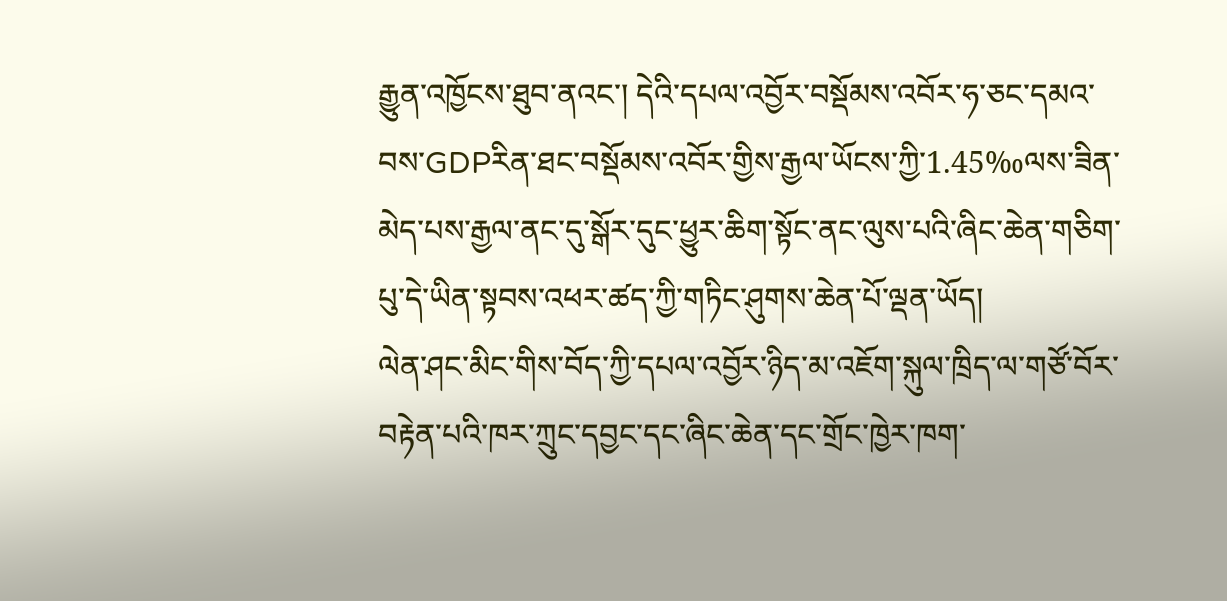རྒྱུན་འཁྱོངས་ཐུབ་ནའང་། དེའི་དཔལ་འབྱོར་བསྡོམས་འབོར་ཧ་ཅང་དམའ་བས་GDPརིན་ཐང་བསྡོམས་འབོར་གྱིས་རྒྱལ་ཡོངས་ཀྱི་1.45‰ལས་ཟིན་མེད་པས་རྒྱལ་ནང་དུ་སྒོར་དུང་ཕྱུར་ཆིག་སྟོང་ནང་ལུས་པའི་ཞིང་ཆེན་གཅིག་པུ་དེ་ཡིན་སྟབས་འཕར་ཚད་ཀྱི་གཏིང་ཤུགས་ཆེན་པོ་ལྡན་ཡོད།
ལེན་ཤང་མིང་གིས་བོད་ཀྱི་དཔལ་འབྱོར་ཉིད་མ་འཇོག་སྐུལ་ཁྲིད་ལ་གཙོ་བོར་བརྟེན་པའི་ཁར་ཀྲུང་དབྱང་དང་ཞིང་ཆེན་དང་གྲོང་ཁྱེར་ཁག་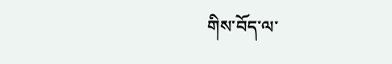གིས་བོད་ལ་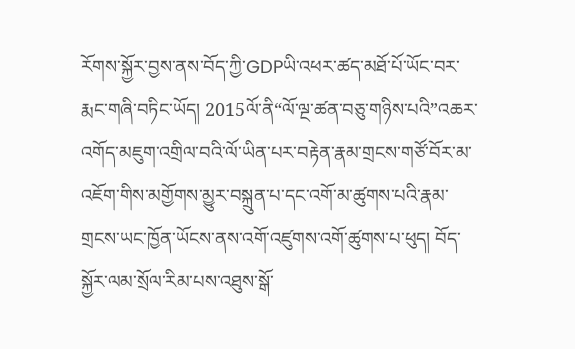རོགས་སྐྱོར་བྱས་ནས་བོད་ཀྱི་GDPཡི་འཕར་ཚད་མཐོ་པོ་ཡོང་བར་རྨང་གཞི་བཏིང་ཡོད། 2015ལོ་ནི“ལོ་ལྔ་ཚན་བཅུ་གཉིས་པའི”འཆར་འགོད་མཇུག་འགྲིལ་བའི་ལོ་ཡིན་པར་བརྟེན་རྣམ་གྲངས་གཙོ་བོར་མ་འཇོག་གིས་མགྱོགས་མྱུར་བསྐྲུན་པ་དང་འགོ་མ་ཚུགས་པའི་རྣམ་གྲངས་ཡང་ཁྱོན་ཡོངས་ནས་འགོ་འཛུགས་འགོ་ཚུགས་པ་ཕུད། བོད་སྐྱོར་ལམ་སྲོལ་རིམ་པས་འཐུས་སྒོ་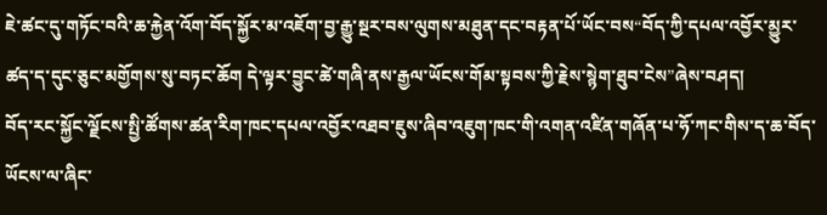ཇེ་ཚང་དུ་གཏོང་བའི་ཆ་རྐྱེན་འོག་བོད་སྐྱོར་མ་འཇོག་བྱ་རྒྱུ་སྔར་བས་ལུགས་མཐུན་དང་བརྟན་པོ་ཡོང་བས“བོད་ཀྱི་དཔལ་འབྱོར་མྱུར་ཚད་ད་དུང་ཅུང་མགྱོགས་སུ་བཏང་ཆོག དེ་ལྟར་བྱུང་ཚེ་གཞི་ནས་རྒྱལ་ཡོངས་གོམ་སྟབས་ཀྱི་རྗེས་སྙེག་ཐུབ་ངེས”ཞེས་བཤད།
བོད་རང་སྐྱོང་ལྗོངས་སྤྱི་ཚོགས་ཚན་རིག་ཁང་དཔལ་འབྱོར་འཐབ་ཇུས་ཞིབ་འཇུག་ཁང་གི་འགན་འཛིན་གཞོན་པ་ཧོ་ཀང་གིས་ད་ཆ་བོད་ཡོངས་ལ་ཞིང་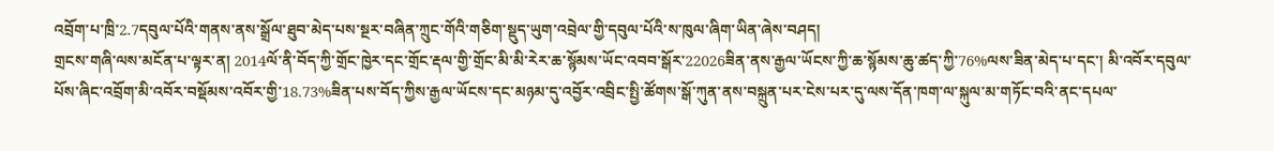འབྲོག་པ་ཁྲི་2.7དབུལ་པོའི་གནས་ནས་སྒྲོལ་ཐུབ་མེད་པས་སྔར་བཞིན་ཀྲུང་གོའི་གཅིག་སྡུད་ཡུག་འབྲེལ་གྱི་དབུལ་པོའི་ས་ཁུལ་ཞིག་ཡིན་ཞེས་བཤད།
གྲངས་གཞི་ལས་མངོན་པ་ལྟར་ན། 2014ལོ་ནི་བོད་ཀྱི་གྲོང་ཁྱེར་དང་གྲོང་རྡལ་གྱི་གྲོང་མི་མི་རེར་ཆ་སྙོམས་ཡོང་འབབ་སྒོར་22026ཟིན་ནས་རྒྱལ་ཡོངས་ཀྱི་ཆ་སྙོམས་ཆུ་ཚད་ཀྱི་76%ལས་ཟིན་མེད་པ་དང་། མི་འབོར་དབུལ་པོས་ཞིང་འབྲོག་མི་འབོར་བསྡོམས་འབོར་གྱི་18.73%ཟིན་པས་བོད་ཀྱིས་རྒྱལ་ཡོངས་དང་མཉམ་དུ་འབྱོར་འབྲིང་སྤྱི་ཚོགས་སྒོ་ཀུན་ནས་བསྐྲུན་པར་ངེས་པར་དུ་ལས་དོན་ཁག་ལ་སྐུལ་མ་གཏོང་བའི་ནང་དཔལ་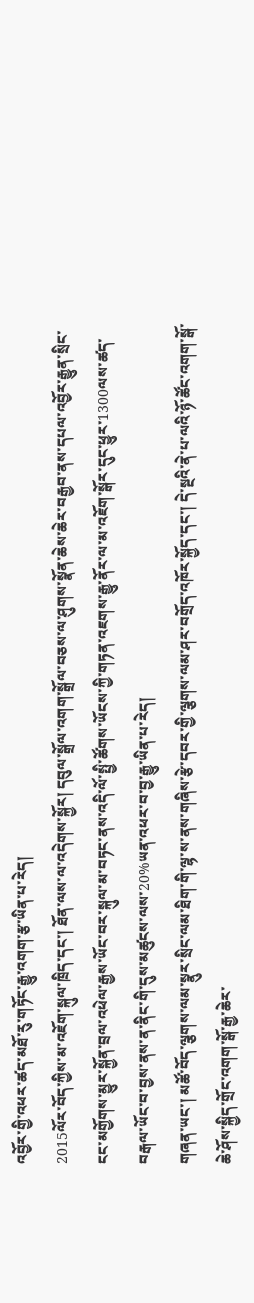འབྱོར་གྱི་འཕར་ཚད་མཐོ་རུ་གཏོང་རྒྱུ་འགག་རྩ་ཡིན་པ་རེད།
2015ལོར་བོད་ཀྱིས་མ་འཇོག་སྐུལ་ཁྲིད་དང་། ཐོན་ལས་ལ་འདེགས་སྐྱོར། དབུལ་སྒྲོལ་འགག་སྒྲོལ་བཅས་ལ་ཤུགས་སྣོན་ཆེས་ཆེར་བརྒྱབ་ནས་དཔལ་འབྱོར་རྒྱུན་སྲིང་ངང་མགྱོགས་མྱུར་སྐྱོན་བྲལ་འཕེལ་རྒྱས་ཡོང་བར་སྐུལ་མ་བཏང་ནས་འདི་ལོ་སྤྱི་ཚོགས་ཡོངས་ཀྱི་གཏན་འཇགས་རྒྱུ་ནོར་ལ་མ་འཇོག་སྒོར་དུང་ཕྱུར་1300ལས་ཚད་བརྒལ་ཡོང་བ་བྱས་ནས་ན་ནིང་གི་དུས་མཚུངས་ལས་20%ཡན་འཕར་བ་བྱ་རྒྱུ་ཡིན་པ་རེད།
གཞན་ཡང་། མཚོ་བོད་ལྕགས་ལམ་སྣུར་སྲིང་ལམ་ཐིག་གི་ལྷ་ས་ནས་གཞིས་རྩེ་དབར་གྱི་ལྕགས་ལམ་ཤར་བགྲོད་འཁོར་སྐྱོད་དང་། དེ་སྔའི་ནེ་པ་ལའི་ཉོ་ཚོང་འགག་སྒོ་ཆེ་ཤོས་སྐྱིད་གྲོང་འགག་སྒོ་རྒྱ་ཆེར་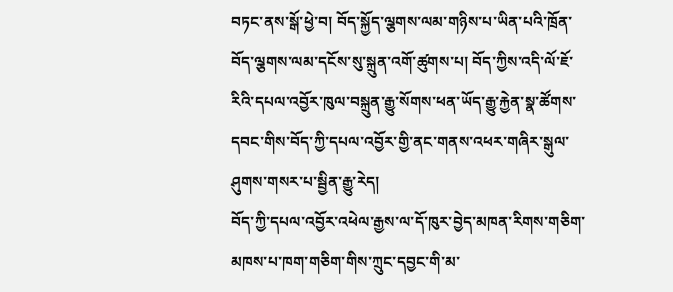བཏང་ནས་སྒོ་ཕྱེ་བ། བོད་སྐྱོད་ལྕགས་ལམ་གཉིས་པ་ཡིན་པའི་ཁྲོན་བོད་ལྕགས་ལམ་དངོས་སུ་སྐྲུན་འགོ་ཚུགས་པ། བོད་ཀྱིས་འདི་ལོ་ཇོ་རིའི་དཔལ་འབྱོར་ཁུལ་བསྐྲུན་རྒྱུ་སོགས་ཕན་ཡོད་རྒྱུ་རྐྱེན་སྣ་ཚོགས་དབང་གིས་བོད་ཀྱི་དཔལ་འབྱོར་གྱི་ནང་གནས་འཕར་གཞིར་སྒུལ་ཤུགས་གསར་པ་སྦྱིན་རྒྱུ་རེད།
བོད་ཀྱི་དཔལ་འབྱོར་འཕེལ་རྒྱས་ལ་དོ་ཁུར་བྱེད་མཁན་རིགས་གཅིག་མཁས་པ་ཁག་གཅིག་གིས་ཀྲུང་དབྱང་གི་མ་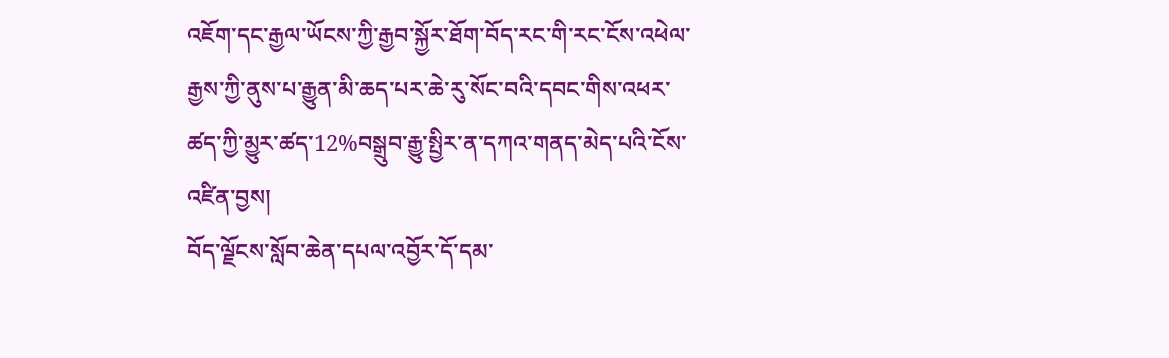འཇོག་དང་རྒྱལ་ཡོངས་ཀྱི་རྒྱབ་སྐྱོར་ཐོག་བོད་རང་གི་རང་ངོས་འཕེལ་རྒྱས་ཀྱི་ནུས་པ་རྒྱུན་མི་ཆད་པར་ཆེ་རུ་སོང་བའི་དབང་གིས་འཕར་ཚད་ཀྱི་མྱུར་ཚད་12%བསྒྲུབ་རྒྱུ་སྤྱིར་ན་དཀའ་གནད་མེད་པའི་ངོས་འཛིན་བྱས།
བོད་ལྗོངས་སློབ་ཆེན་དཔལ་འབྱོར་དོ་དམ་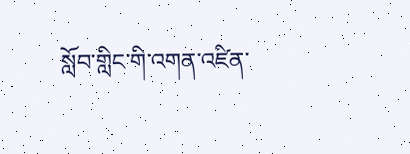སློབ་གླིང་གི་འགན་འཛིན་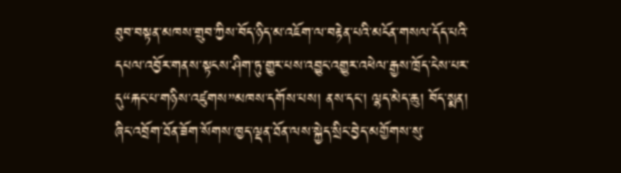ཐུབ་བསྟན་མཁས་གྲུབ་ཀྱིས་བོད་ཉིད་མ་འཇོག་ལ་བརྟེན་པའི་མངོན་གསལ་དོད་པའི་དཔལ་འབྱོར་གནས་སྟངས་ཤིག་ཏུ་གྱུར་པས་འབྱུང་འགྱུར་འཕེལ་རྒྱས་ཁྲོད་ངེས་པར་དུ“རྐང་པ་གཉིས་འཛུགས”མཁས་དགོས་པས། ནས་དང་། ལྷད་མེད་ཆུ། བོད་སྨན། ཞིང་འབྲོག་ཐོན་ཟོག་སོགས་ཁྱད་ལྡན་ཐོན་ལས་སྐྱེད་སྲིང་བྱེད་མགྱོགས་སུ་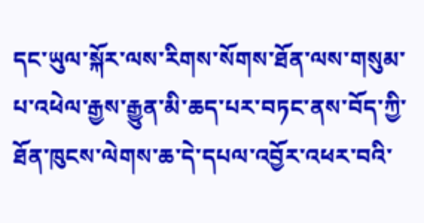དང་ཡུལ་སྐོར་ལས་རིགས་སོགས་ཐོན་ལས་གསུམ་པ་འཕེལ་རྒྱས་རྒྱུན་མི་ཆད་པར་བཏང་ནས་བོད་ཀྱི་ཐོན་ཁུངས་ལེགས་ཆ་དེ་དཔལ་འབྱོར་འཕར་བའི་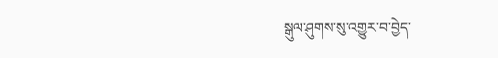སྒུལ་ཤུགས་སུ་འགྱུར་བ་བྱེད་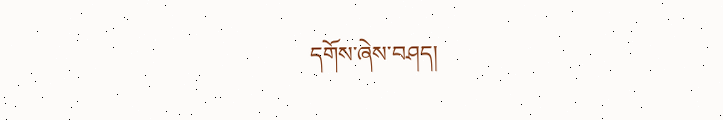དགོས་ཞེས་བཤད།